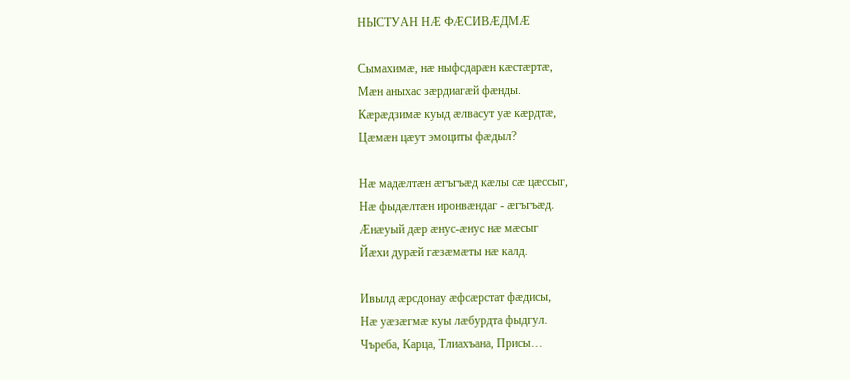НЫСТУАН НÆ ФÆСИВÆДМÆ

Сымахимæ, нæ ныфсдарæн кæстæртæ,
Мæн аныхас зæрдиагæй фæнды.
Кæрæдзимæ куыд æлвасут уæ кæрдтæ,
Цæмæн цæут эмоциты фæдыл?

Нæ мадæлтæн æгъгъæд кæлы сæ цæссыг,
Нæ фыдæлтæн иронвæндаг - æгъгъæд.
Æнæуый дæр æнус-æнус нæ мæсыг
Йæхи дурæй гæзæмæты нæ калд.

Ивылд æрсдонау æфсæрстат фæдисы,
Нæ уæзæгмæ куы лæбурдта фыдгул.
Чъреба, Карца, Тлиахъана, Присы…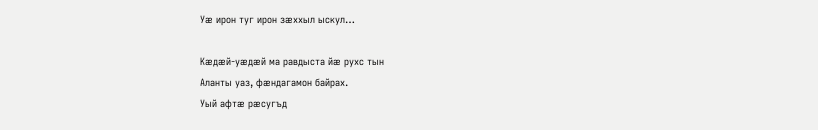Уæ ирон туг ирон зæххыл ыскул…

Кæдæй-уæдæй ма равдыста йæ рухс тын
Аланты уаз, фæндагамон байрах.
Уый афтæ рæсугъд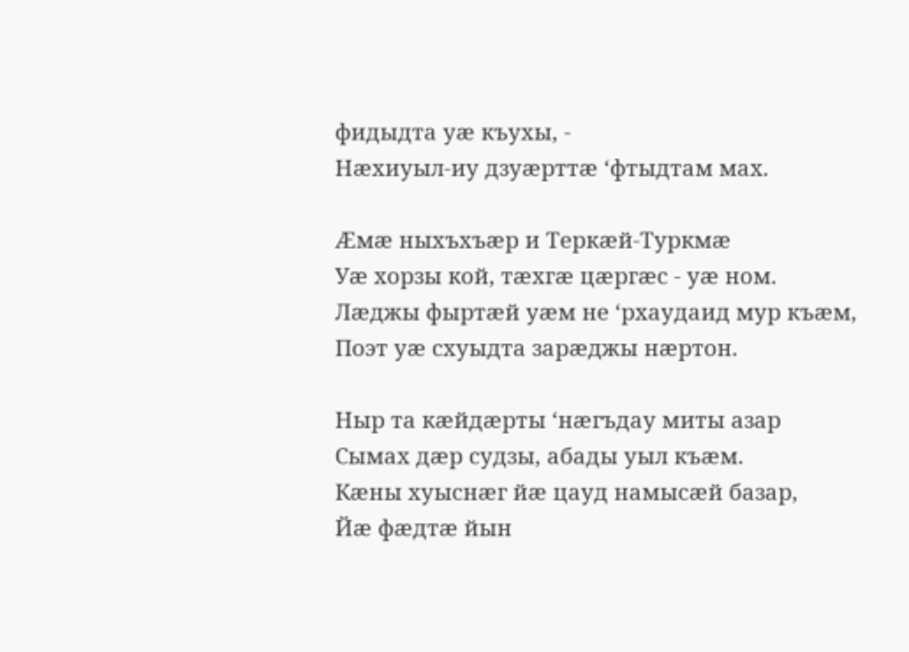фидыдта уæ къухы, -
Нæхиуыл-иу дзуæрттæ ‘фтыдтам мах.

Æмæ ныхъхъæр и Теркæй-Туркмæ
Уæ хорзы кой, тæхгæ цæргæс - уæ ном.
Лæджы фыртæй уæм не ‘рхаудаид мур къæм,
Поэт уæ схуыдта зарæджы нæртон.

Ныр та кæйдæрты ‘нæгъдау миты азар
Сымах дæр судзы, абады уыл къæм.
Кæны хуыснæг йæ цауд намысæй базар,
Йæ фæдтæ йын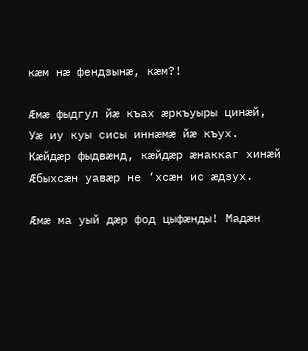кæм нæ фендзынæ, кæм?!

Æмæ фыдгул йæ къах æркъуыры цинæй,
Уæ иу куы сисы иннæмæ йæ къух.
Кæйдæр фыдвæнд, кæйдæр æнаккаг хинæй
Æбыхсæн уавæр не ‘хсæн ис æдзух.

Æмæ ма уый дæр фод цыфæнды! Мадæн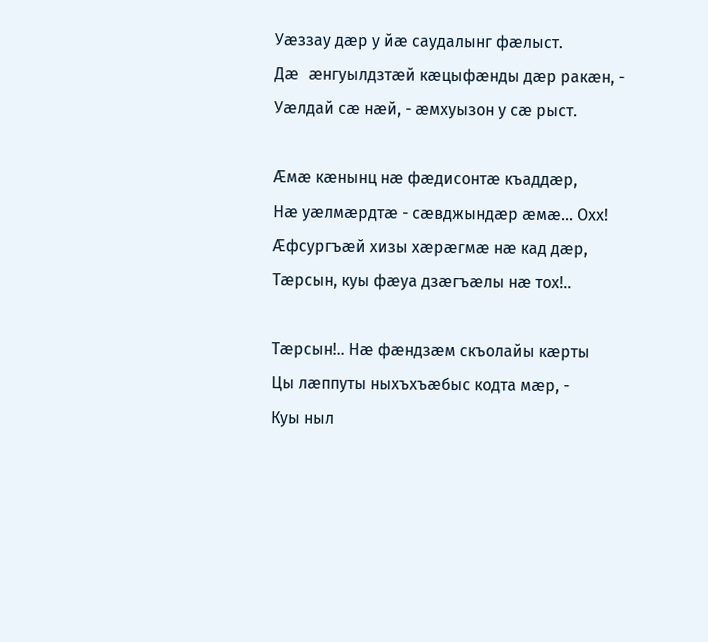Уæззау дæр у йæ саудалынг фæлыст.
Дæ æнгуылдзтæй кæцыфæнды дæр ракæн, -
Уæлдай сæ нæй, - æмхуызон у сæ рыст.

Æмæ кæнынц нæ фæдисонтæ къаддæр,
Нæ уæлмæрдтæ - сæвджындæр æмæ… Охх!
Æфсургъæй хизы хæрæгмæ нæ кад дæр,
Тæрсын, куы фæуа дзæгъæлы нæ тох!..

Тæрсын!.. Нæ фæндзæм скъолайы кæрты
Цы лæппуты ныхъхъæбыс кодта мæр, -
Куы ныл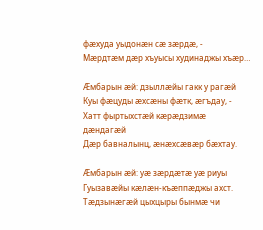фæхуда уыдонæн сæ зæрдæ, -
Мæрдтæм дæр хъуысы худинаджы хъæр…

Æмбарын æй: дзыллæйы гакк у рагæй
Куы фæцуды æхсæны фæтк, æгъдау, -
Хатт фыртыхстæй кæрæдзимæ дæндагæй
Дæр бавналынц, æнæхсæвæр бæхтау.

Æмбарын æй: уæ зæрдæтæ уæ риуы
Гуызавæйы кæлæн-къæппæджы ахст.
Тæдзынæгæй цыхцыры бынмæ чи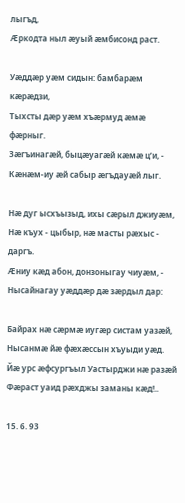лыгъд,
Æркодта ныл æуый æмбисонд раст.

Уæддæр уæм сидын: бамбарæм кæрæдзи,
Тыхсты дæр уæм хъæрмуд æмæ фæрныг.
Зæгъинагæй, быцæуагæй кæмæ ц’и, -
Кæнæм-иу æй сабыр æгъдауæй лыг.

Нæ дуг ысхъызыд, ихы сæрыл джиуæм,
Нæ къух - цыбыр, нæ масты рæхыс - даргъ.
Æниу кæд абон, донзоныгау чиуæм, -
Нысайнагау уæддæр дæ зæрдыл дар:

Байрах нæ сæрмæ иугæр систам уазæй,
Нысанмæ йæ фæхæссын хъуыди уæд.
Йæ урс æфсургъыл Уастырджи нæ разæй
Фæраст уаид рæхджы заманы кæд!..

15. 6. 93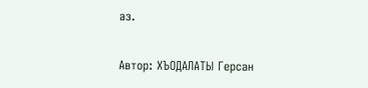аз.


Автор: ХЪОДАЛАТЫ Герсан